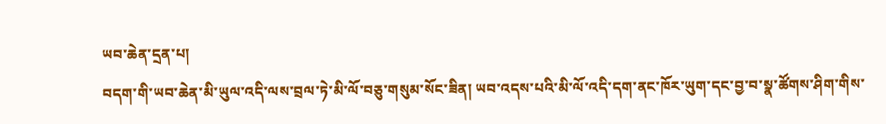ཡབ་ཆེན་དྲན་པ།
བདག་གི་ཡབ་ཆེན་མི་ཡུལ་འདི་ལས་བྲལ་ཏེ་མི་ལོ་བཅུ་གསུམ་སོང་ཟིན། ཡབ་འདས་པའི་མི་ལོ་འདི་དག་ནང་ཁོར་ཡུག་དང་བྱ་བ་སྣ་ཚོགས་ཤིག་གིས་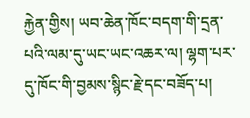རྐྱེན་གྱིས། ཡབ་ཆེན་ཁོང་བདག་གི་དྲན་པའི་ལམ་དུ་ཡང་ཡང་འཆར་ལ། ལྷག་པར་དུ་ཁོང་གི་བྱམས་སྙིང་རྗེ་དང་བཟོད་པ།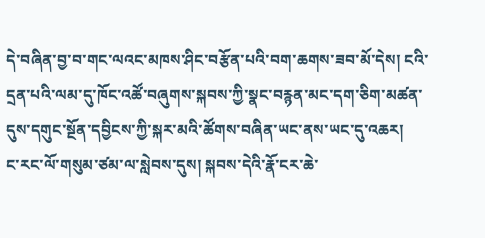དེ་བཞིན་བྱ་བ་གང་ལའང་མཁས་ཤིང་བརྩོན་པའི་བག་ཆགས་ཟབ་མོ་དེས། ངའི་དྲན་པའི་ལམ་དུ་ཁོང་འཚོ་བཞུགས་སྐབས་ཀྱི་སྣང་བརྙན་མང་དག་ཅིག་མཚན་དུས་དགུང་སྔོན་དབྱིངས་ཀྱི་སྐར་མའི་ཚོགས་བཞིན་ཡང་ནས་ཡང་དུ་འཆར།
ང་རང་ལོ་གསུམ་ཙམ་ལ་སླེབས་དུས། སྐབས་དེའི་རྣོ་ངར་ཆེ་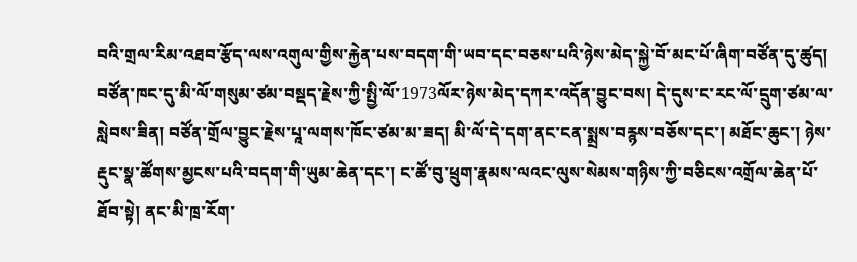བའི་གྲལ་རིམ་འཐབ་རྩོད་ལས་འགུལ་གྱིས་རྐྱེན་པས་བདག་གི་ཡབ་དང་བཅས་པའི་ཉེས་མེད་སྐྱེ་བོ་མང་པོ་ཞིག་བཙོན་དུ་ཚུད། བཙོན་ཁང་དུ་མི་ལོ་གསུམ་ཙམ་བསྡད་རྗེས་ཀྱི་སྤྱི་ལོ་1973ལོར་ཉེས་མེད་དཀར་འདོན་བྱུང་བས། དེ་དུས་ང་རང་ལོ་དྲུག་ཙམ་ལ་སླེབས་ཟིན། བཙོན་གྲོལ་བྱུང་རྗེས་པཱ་ལགས་ཁོང་ཙམ་མ་ཟད། མི་ལོ་དེ་དག་ནང་ངན་སྨྲས་བརྙས་བཅོས་དང་། མཐོང་ཆུང་། ཉེས་རྡུང་སྣ་ཚོགས་མྱངས་པའི་བདག་གི་ཡུམ་ཆེན་དང་། ང་ཚོ་བུ་ཕྲུག་རྣམས་ལའང་ལུས་སེམས་གཉིས་ཀྱི་བཅིངས་འགྲོལ་ཆེན་པོ་ཐོབ་སྟེ། ནང་མི་ཁྲ་རོག་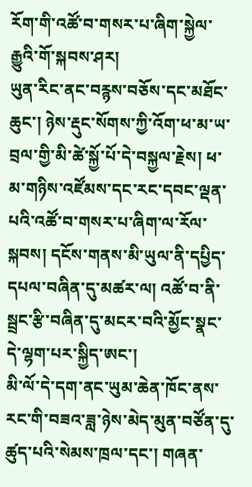རོག་གི་འཚོ་བ་གསར་པ་ཞིག་སྐྱེལ་རྒྱུའི་གོ་སྐབས་ཤར།
ཡུན་རིང་ནང་བརྙས་བཅོས་དང་མཐོང་ཆུང་། ཉེས་རྡུང་སོགས་ཀྱི་འོག་ཕ་མ་ཡ་བྲལ་གྱི་མི་ཚེ་སྐྱོ་པོ་དེ་བསྐྱལ་རྗེས། ཕ་མ་གཉིས་འཛོམས་དང་རང་དབང་ལྡན་པའི་འཚོ་བ་གསར་པ་ཞིག་ལ་རོལ་སྐབས། དངོས་གནས་མི་ཡུལ་ནི་དཔྱིད་དཔལ་བཞིན་དུ་མཚར་ལ། འཚོ་བ་ནི་སྦྲང་རྩི་བཞིན་དུ་མངར་བའི་མྱོང་སྣང་དེ་ལྷག་པར་སྐྱིད་ཨང་།
མི་ལོ་དེ་དག་ནང་ཡུམ་ཆེན་ཁོང་ནས་རང་གི་བཟའ་ཟླ་ཉེས་མེད་མུན་བཙོན་དུ་ཚུད་པའི་སེམས་ཁྲལ་དང་། གཞན་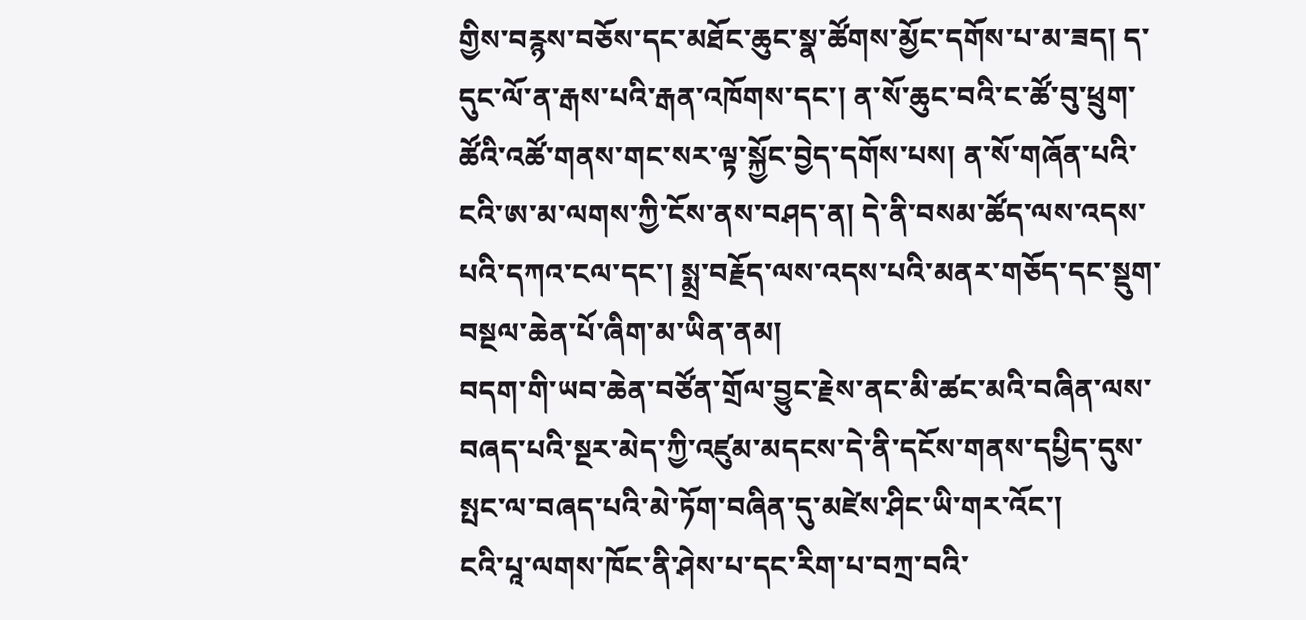གྱིས་བརྙས་བཅོས་དང་མཐོང་ཆུང་སྣ་ཚོགས་མྱོང་དགོས་པ་མ་ཟད། ད་དུང་ལོ་ན་རྒས་པའི་རྒན་འཁོགས་དང་། ན་སོ་ཆུང་བའི་ང་ཚོ་བུ་ཕྲུག་ཚོའི་འཚོ་གནས་གང་སར་ལྟ་སྐྱོང་བྱེད་དགོས་པས། ན་སོ་གཞོན་པའི་ངའི་ཨ་མ་ལགས་ཀྱི་ངོས་ནས་བཤད་ན། དེ་ནི་བསམ་ཚོད་ལས་འདས་པའི་དཀའ་ངལ་དང་། སྨྲ་བརྗོད་ལས་འདས་པའི་མནར་གཅོད་དང་སྡུག་བསྔལ་ཆེན་པོ་ཞིག་མ་ཡིན་ནམ།
བདག་གི་ཡབ་ཆེན་བཙོན་གྲོལ་བྱུང་རྗེས་ནང་མི་ཚང་མའི་བཞིན་ལས་བཞད་པའི་སྔར་མེད་ཀྱི་འཛུམ་མདངས་དེ་ནི་དངོས་གནས་དཔྱིད་དུས་སྤང་ལ་བཞད་པའི་མེ་ཏོག་བཞིན་དུ་མཛེས་ཤིང་ཡི་གར་འོང་།
ངའི་པཱ་ལགས་ཁོང་ནི་ཤེས་པ་དང་རིག་པ་བཀྲ་བའི་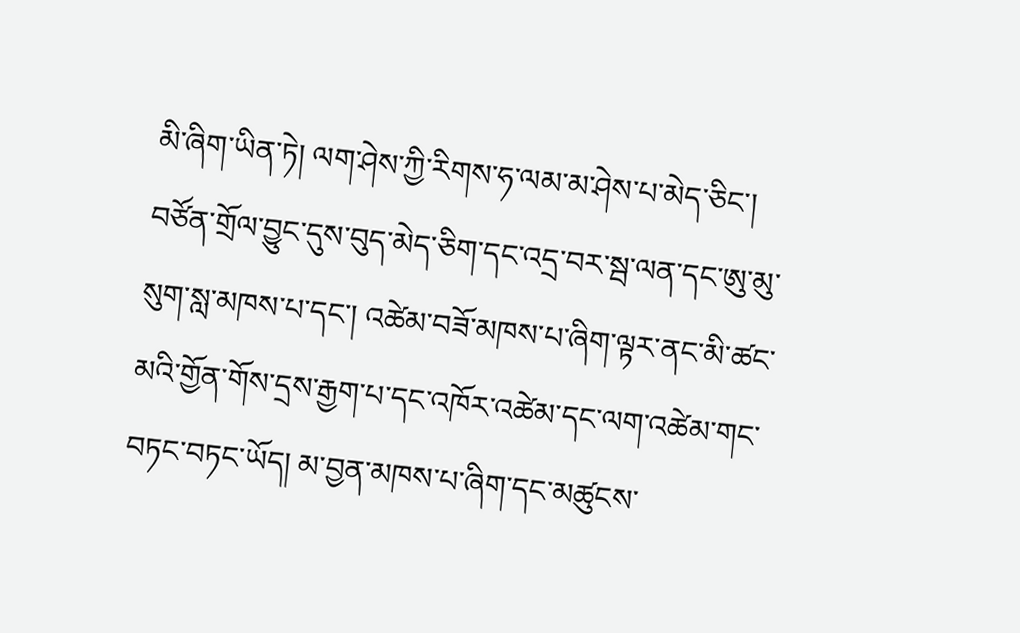མི་ཞིག་ཡིན་ཏེ། ལག་ཤེས་ཀྱི་རིགས་ཧ་ལམ་མ་ཤེས་པ་མེད་ཅིང་། བཙོན་གྲོལ་བྱུང་དུས་བུད་མེད་ཅིག་དང་འདྲ་བར་སྦ་ལན་དང་ཨུ་མུ་སུག་སླ་མཁས་པ་དང་། འཚེམ་བཟོ་མཁས་པ་ཞིག་ལྟར་ནང་མི་ཚང་མའི་གྱོན་གོས་དྲས་རྒྱག་པ་དང་འཁོར་འཚེམ་དང་ལག་འཚེམ་གང་བཏང་བཏང་ཡོད། མ་བྱན་མཁས་པ་ཞིག་དང་མཚུངས་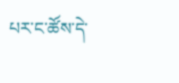པར་ང་ཚོས་དེ་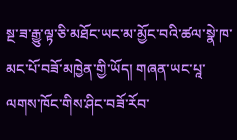སྔ་ཟ་རྒྱུ་ལྟ་ཅི་མཐོང་ཡང་མ་མྱོང་བའི་ཚལ་སྣེ་ཁ་མང་པོ་བཟོ་མཁྱེན་གྱི་ཡོད། གཞན་ཡང་པཱ་ལགས་ཁོང་གིས་ཤིང་བཟོ་རོབ་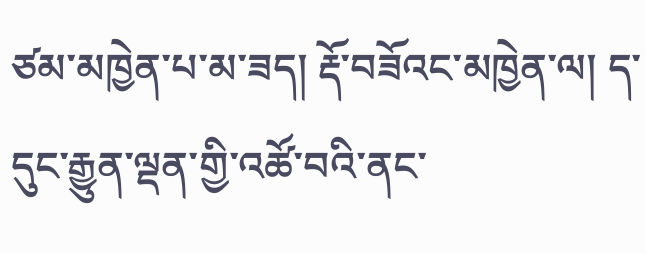ཙམ་མཁྱེན་པ་མ་ཟད། རྡོ་བཟོའང་མཁྱེན་ལ། ད་དུང་རྒྱུན་ལྡན་གྱི་འཚོ་བའི་ནང་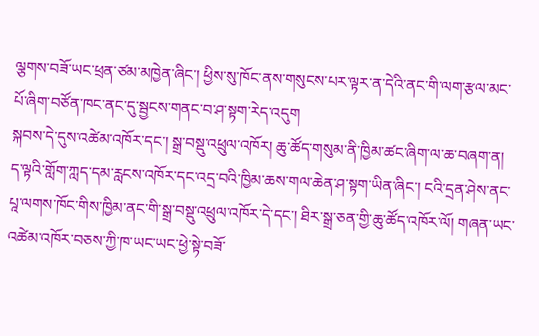ལྕགས་བཟོ་ཡང་ཕྲན་ཙམ་མཁྱེན་ཞིང་། ཕྱིས་སུ་ཁོང་ནས་གསུངས་པར་ལྟར་ན་དེའི་ནང་གི་ལག་རྩལ་མང་པོ་ཞིག་བཙོན་ཁང་ནང་དུ་སྦྱངས་གནང་བ་ཤ་སྟག་རེད་འདུག
སྐབས་དེ་དུས་འཚེམ་འཁོར་དང་། སྒྲ་བསྡུ་འཕྲུལ་འཁོར། ཆུ་ཚོད་གསུམ་ནི་ཁྱིམ་ཚང་ཞིག་ལ་ཆ་བཞག་ན། ད་ལྟའི་གློག་ཀླད་དམ་རླངས་འཁོར་དང་འདྲ་བའི་ཁྱིམ་ཆས་གལ་ཆེན་ཤ་སྟག་ཡིན་ཞིང་། ངའི་དྲན་ཤེས་ནང་པཱ་ལགས་ཁོང་གིས་ཁྱིམ་ནང་གི་སྒྲ་བསྡུ་འཕྲུལ་འཁོར་དེ་དང་། ཐིར་སྒྲ་ཅན་གྱི་ཆུ་ཚོད་འཁོར་ལོ། གཞན་ཡང་འཚེམ་འཁོར་བཅས་ཀྱི་ཁ་ཡང་ཡང་ཕྱེ་སྟེ་བཟོ་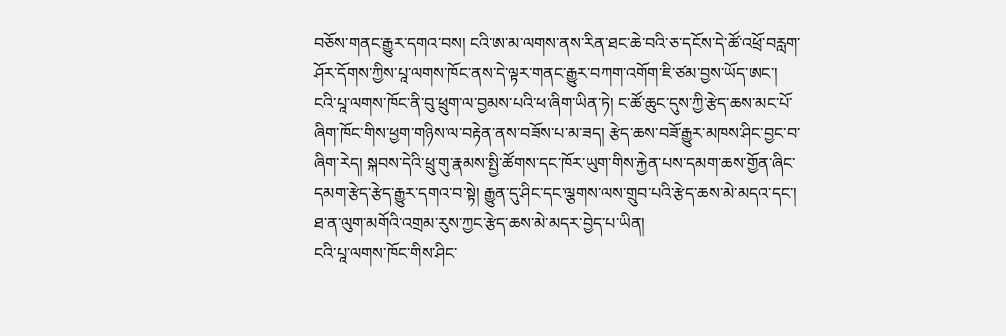བཅོས་གནང་རྒྱུར་དགའ་བས། ངའི་ཨ་མ་ལགས་ནས་རིན་ཐང་ཆེ་བའི་ཅ་དངོས་དེ་ཚོ་འཕྲོ་བརླག་ཤོར་དོགས་ཀྱིས་པཱ་ལགས་ཁོང་ནས་དེ་ལྟར་གནང་རྒྱུར་བཀག་འགོག་ཇི་ཙམ་བྱས་ཡོད་ཨང་།
ངའི་པཱ་ལགས་ཁོང་ནི་བུ་ཕྲུག་ལ་བྱམས་པའི་ཕ་ཞིག་ཡིན་ཏེ། ང་ཚོ་ཆུང་དུས་ཀྱི་རྩེད་ཆས་མང་པོ་ཞིག་ཁོང་གིས་ཕྱག་གཉིས་ལ་བརྟེན་ནས་བཟོས་པ་མ་ཟད། རྩེད་ཆས་བཟོ་རྒྱུར་མཁས་ཤིང་བྱང་བ་ཞིག་རེད། སྐབས་དེའི་ཕྲུ་གུ་རྣམས་སྤྱི་ཚོགས་དང་ཁོར་ཡུག་གིས་རྐྱེན་པས་དམག་ཆས་གྱོན་ཞིང་དམག་རྩེད་རྩེད་རྒྱུར་དགའ་བ་སྟེ། རྒྱུན་དུ་ཤིང་དང་ལྕགས་ལས་གྲུབ་པའི་རྩེད་ཆས་མེ་མདའ་དང་། ཐ་ན་ལུག་མགོའི་འགྲམ་རུས་ཀྱང་རྩེད་ཆས་མེ་མདར་བྱེད་པ་ཡིན།
ངའི་པཱ་ལགས་ཁོང་གིས་ཤིང་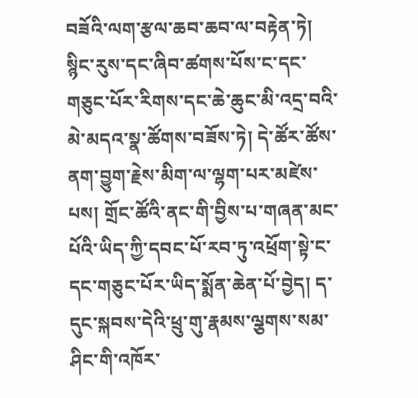བཟོའི་ལག་རྩལ་ཆབ་ཆབ་ལ་བརྟེན་ཏེ། སྙིང་རུས་དང་ཞིབ་ཚགས་པོས་ང་དང་གཅུང་པོར་རིགས་དང་ཆེ་ཆུང་མི་འདྲ་བའི་མེ་མདའ་སྣ་ཚོགས་བཟོས་ཏེ། དེ་ཚོར་ཚོས་ནག་བྱུག་རྗེས་མིག་ལ་ལྷག་པར་མཛེས་པས། གྲོང་ཚོའི་ནང་གི་བྱིས་པ་གཞན་མང་པོའི་ཡིད་ཀྱི་དབང་པོ་རབ་ཏུ་འཕྲོག་སྟེ་ང་དང་གཅུང་པོར་ཡིད་སྨོན་ཆེན་པོ་བྱེད། ད་དུང་སྐབས་དེའི་ཕྲུ་གུ་རྣམས་ལྕགས་སམ་ཤིང་གི་འཁོར་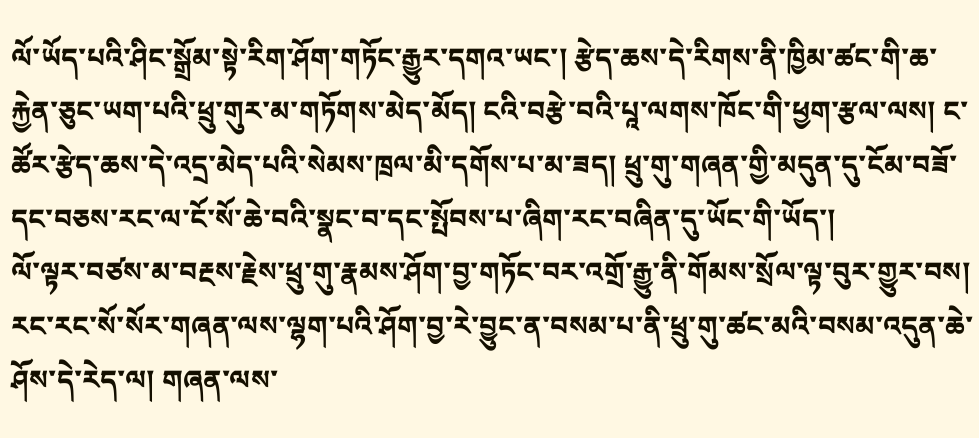ལོ་ཡོད་པའི་ཤིང་སྒྲོམ་སྟེ་རིག་ཤོག་གཏོང་རྒྱུར་དགའ་ཡང་། རྩེད་ཆས་དེ་རིགས་ནི་ཁྱིམ་ཚང་གི་ཆ་རྐྱེན་ཅུང་ཡག་པའི་ཕྲུ་གུར་མ་གཏོགས་མེད་མོད། ངའི་བརྩེ་བའི་པཱ་ལགས་ཁོང་གི་ཕྱག་རྩལ་ལས། ང་ཚོར་རྩེད་ཆས་དེ་འདྲ་མེད་པའི་སེམས་ཁྲལ་མི་དགོས་པ་མ་ཟད། ཕྲུ་གུ་གཞན་གྱི་མདུན་དུ་ངོམ་བཟོ་དང་བཅས་རང་ལ་ངོ་སོ་ཆེ་བའི་སྣང་བ་དང་སྤོབས་པ་ཞིག་རང་བཞིན་དུ་ཡོང་གི་ཡོད་།
ལོ་ལྟར་བཙས་མ་བརྔས་རྗེས་ཕྲུ་གུ་རྣམས་ཤོག་བྱ་གཏོང་བར་འགྲོ་རྒྱུ་ནི་གོམས་སྲོལ་ལྟ་བུར་གྱུར་བས། རང་རང་སོ་སོར་གཞན་ལས་ལྷག་པའི་ཤོག་བྱ་རེ་བྱུང་ན་བསམ་པ་ནི་ཕྲུ་གུ་ཚང་མའི་བསམ་འདུན་ཆེ་ཤོས་དེ་རེད་ལ། གཞན་ལས་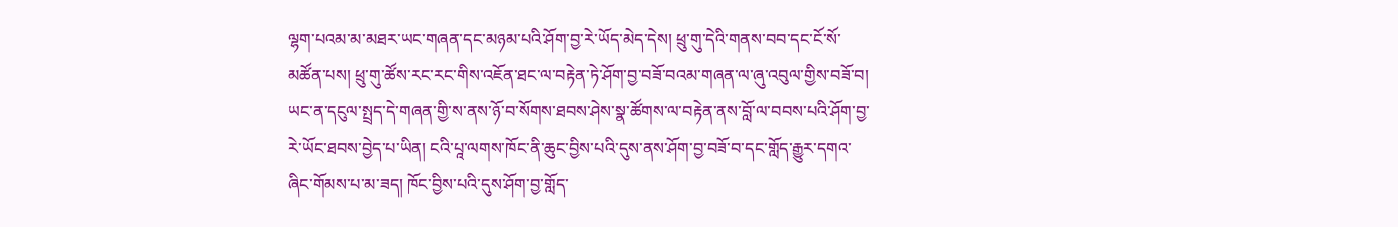ལྷག་པའམ་མ་མཐར་ཡང་གཞན་དང་མཉམ་པའི་ཤོག་བྱ་རེ་ཡོད་མེད་དེས། ཕྲུ་གུ་དེའི་གནས་བབ་དང་ངོ་སོ་མཚོན་པས། ཕྲུ་གུ་ཚོས་རང་རང་གིས་འཇོན་ཐང་ལ་བརྟེན་ཏེ་ཤོག་བྱ་བཟོ་བའམ་གཞན་ལ་ཞུ་འབུལ་གྱིས་བཟོ་བ། ཡང་ན་དངུལ་སྤྲད་དེ་གཞན་གྱི་ས་ནས་ཉོ་བ་སོགས་ཐབས་ཤེས་སྣ་ཚོགས་ལ་བརྟེན་ནས་བློ་ལ་བབས་པའི་ཤོག་བྱ་རེ་ཡོང་ཐབས་བྱེད་པ་ཡིན། ངའི་པཱ་ལགས་ཁོང་ནི་ཆུང་བྱིས་པའི་དུས་ནས་ཤོག་བྱ་བཟོ་བ་དང་གློད་རྒྱུར་དགའ་ཞིང་གོམས་པ་མ་ཟད། ཁོང་བྱིས་པའི་དུས་ཤོག་བྱ་གློད་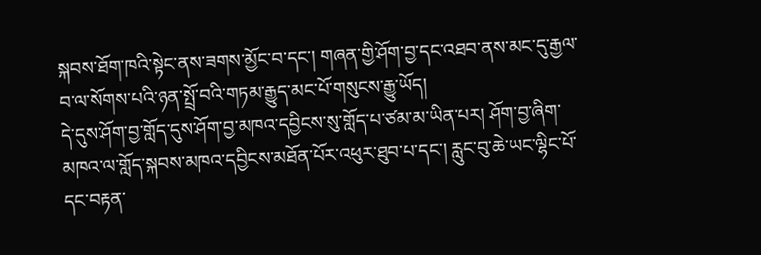སྐབས་ཐོག་ཁའི་སྟེང་ནས་ཟགས་མྱོང་བ་དང་། གཞན་གྱི་ཤོག་བྱ་དང་འཐབ་ནས་མང་དུ་རྒྱལ་བ་ལ་སོགས་པའི་ཉན་སྤྲོ་བའི་གཏམ་རྒྱུད་མང་པོ་གསུངས་རྒྱུ་ཡོད།
དེ་དུས་ཤོག་བྱ་གློད་དུས་ཤོག་བྱ་མཁའ་དབྱིངས་སུ་གློད་པ་ཙམ་མ་ཡིན་པར། ཤོག་བྱ་ཞིག་མཁའ་ལ་གློད་སྐབས་མཁའ་དབྱིངས་མཐོན་པོར་འཕུར་ཐུབ་པ་དང་། རླུང་བུ་ཆེ་ཡང་ལྷིང་པོ་དང་བརྟན་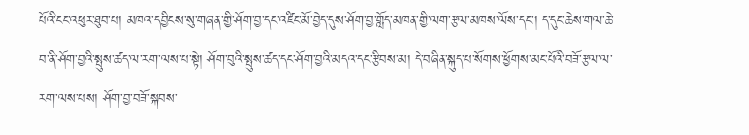པོའི་ངང་འཕུར་ཐུབ་པ། མཁའ་དབྱིངས་སུ་གཞན་གྱི་ཤོག་བྱ་དང་འཛིང་མོ་བྱེད་དུས་ཤོག་བྱ་གློད་མཁན་གྱི་ལག་རྩལ་མཁས་ལོས་དང་། ད་དུང་ཆེས་གལ་ཆེ་བ་ནི་ཤོག་བྱའི་སྤུས་ཚད་ལ་རག་ལས་པ་སྟེ། ཤོག་བུའི་སྤུས་ཚད་དང་ཤོག་བྱའི་མདའ་དང་རྩིབས་མ། དེ་བཞིན་སྐུད་པ་སོགས་ཕྱོགས་མང་པོའི་བཟོ་རྩལ་ལ་རག་ལས་པས། ཤོག་བྱ་བཟོ་སྐབས་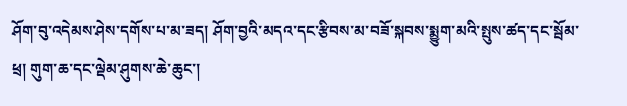ཤོག་བུ་འདེམས་ཤེས་དགོས་པ་མ་ཟད། ཤོག་བྱའི་མདའ་དང་རྩིབས་མ་བཟོ་སྐབས་སྨྱུག་མའི་སྤུས་ཚད་དང་སྦོམ་ཕྲ། གུག་ཆ་དང་ལྡེམ་ཤུགས་ཆེ་ཆུང་།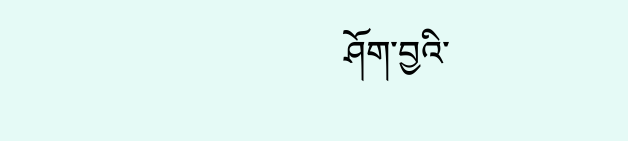ཤོག་བྱའི་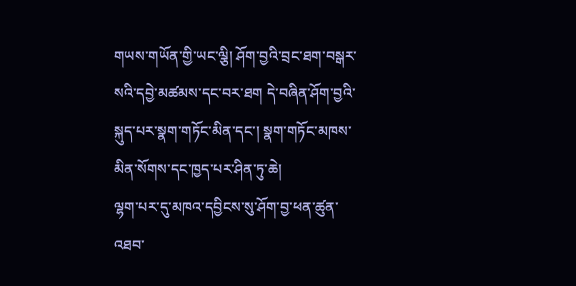གཡས་གཡོན་གྱི་ཡང་ལྕི། ཤོག་བྱའི་བྲང་ཐག་བསྒར་སའི་དབྱེ་མཚམས་དང་བར་ཐག དེ་བཞིན་ཤོག་བྱའི་སྐུད་པར་སྣག་གཏོང་མིན་དང་། སྣག་གཏོང་མཁས་མིན་སོགས་དང་ཁྱད་པར་ཤིན་ཏུ་ཆེ།
ལྷག་པར་དུ་མཁའ་དབྱིངས་སུ་ཤོག་བྱ་ཕན་ཚུན་འཐབ་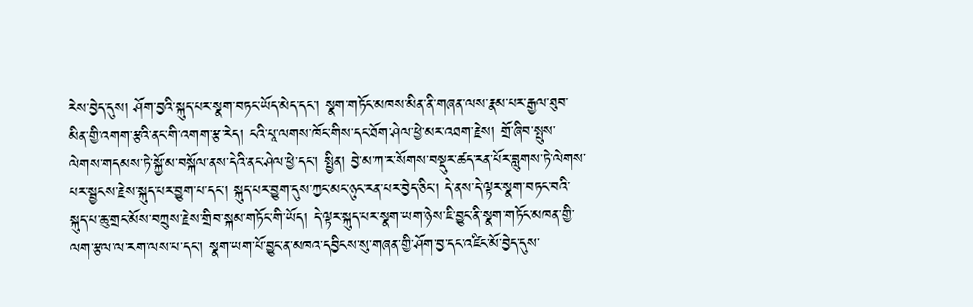རེས་བྱེད་དུས། ཤོག་བྱའི་སྐུད་པར་སྣག་བཏང་ཡོད་མེད་དང་། སྣག་གཏོང་མཁས་མིན་ནི་གཞན་ལས་རྣམ་པར་རྒྱལ་ཐུབ་མིན་གྱི་འགག་རྩའི་ནང་གི་འགག་རྩ་རེད། ངའི་པཱ་ལགས་ཁོང་གིས་དང་ཐོག་ཤེལ་ཕྱེ་མར་འཐག་རྗེས། གྲོ་ཞིབ་སྤུས་ལེགས་གདམས་ཏེ་སྐྱོ་མ་བསྐོལ་ནས་དེའི་ནང་ཤེལ་ཕྱེ་དང་། སྤྱིན། བྱེ་མ་ཀ་ར་སོགས་བསྡུར་ཚད་རན་པོར་བླུགས་ཏེ་ལེགས་པར་སྦྱངས་རྗེས་སྐུད་པར་བྱུག་པ་དང་། སྐུད་པར་བྱུག་དུས་ཀྱང་མང་ཉུང་རན་པར་བྱེད་ཅིང་། དེ་ནས་དེ་ལྟར་སྣག་བཏང་བའི་སྐུད་པ་ཆུ་གྲང་མོས་བཀྲུས་རྗེས་གྲིབ་སྐམ་གཏོང་གི་ཡོད། དེ་ལྟར་སྐུད་པར་སྣག་ཡག་ཉེས་ཇི་བྱུང་ནི་སྣག་གཏོང་མཁན་གྱི་ལག་རྩལ་ལ་རག་ལས་པ་དང་། སྣག་ཡག་པོ་བྱུང་ན་མཁའ་དབྱིངས་སུ་གཞན་གྱི་ཤོག་བྱ་དང་འཛིང་མོ་བྱེད་དུས་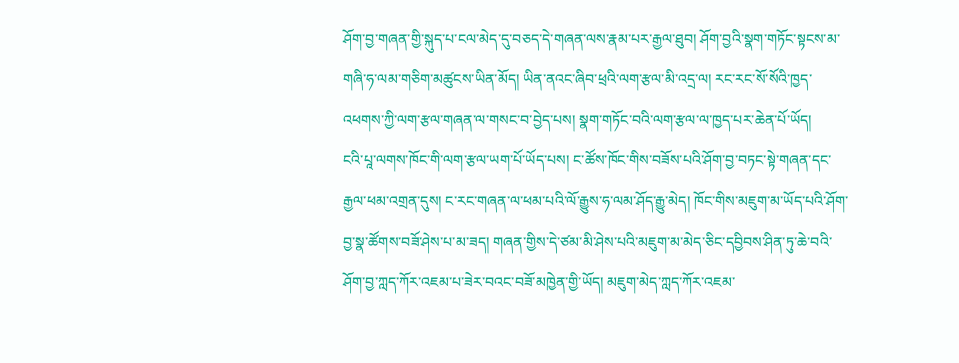ཤོག་བྱ་གཞན་གྱི་སྐུད་པ་ངལ་མེད་དུ་བཅད་དེ་གཞན་ལས་རྣམ་པར་རྒྱལ་ཐུབ། ཤོག་བྱའི་སྣག་གཏོང་སྟངས་མ་གཞི་ཧ་ལམ་གཅིག་མཚུངས་ཡིན་མོད། ཡིན་ནའང་ཞིབ་ཕྲའི་ལག་རྩལ་མི་འདྲ་ལ། རང་རང་སོ་སོའི་ཁྱད་འཕགས་ཀྱི་ལག་རྩལ་གཞན་ལ་གསང་བ་བྱེད་པས། སྣག་གཏོང་བའི་ལག་རྩལ་ལ་ཁྱད་པར་ཆེན་པོ་ཡོད།
ངའི་པཱ་ལགས་ཁོང་གི་ལག་རྩལ་ཡག་པོ་ཡོད་པས། ང་ཚོས་ཁོང་གིས་བཟོས་པའི་ཤོག་བྱ་བཏང་སྟེ་གཞན་དང་རྒྱལ་ཕམ་འགྲན་དུས། ང་རང་གཞན་ལ་ཕམ་པའི་ལོ་རྒྱུས་ཧ་ལམ་ཤོད་རྒྱུ་མེད། ཁོང་གིས་མཇུག་མ་ཡོད་པའི་ཤོག་བྱ་སྣ་ཚོགས་བཟོ་ཤེས་པ་མ་ཟད། གཞན་གྱིས་དེ་ཙམ་མི་ཤེས་པའི་མཇུག་མ་མེད་ཅིང་དབྱིབས་ཤིན་ཏུ་ཆེ་བའི་ཤོག་བྱ་ཀླད་ཀོར་འཇམ་པ་ཟེར་བའང་བཟོ་མཁྱེན་གྱི་ཡོད། མཇུག་མེད་ཀླད་ཀོར་འཇམ་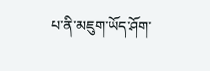པ་ནི་མཇུག་ཡོད་ཤོག་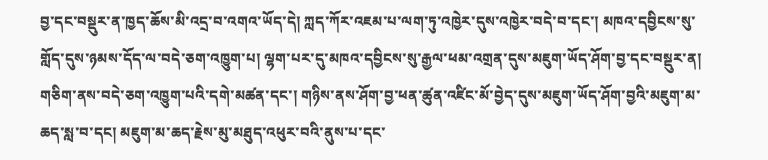བྱ་དང་བསྡུར་ན་ཁྱད་ཆོས་མི་འདྲ་བ་འགའ་ཡོད་དེ། ཀླད་ཀོར་འཇམ་པ་ལག་ཏུ་འཁྱེར་དུས་འཁྱེར་བདེ་བ་དང་། མཁའ་དབྱིངས་སུ་གློད་དུས་ཉམས་དོད་ལ་བདེ་ཅག་འཁྱུག་པ། ལྷག་པར་དུ་མཁའ་དབྱིངས་སུ་རྒྱལ་ཕམ་འགྲན་དུས་མཇུག་ཡོད་ཤོག་བྱ་དང་བསྡུར་ན། གཅིག་ནས་བདེ་ཅག་འཁྱུག་པའི་དགེ་མཚན་དང་། གཉིས་ནས་ཤོག་བྱ་ཕན་ཚུན་འཛིང་མོ་བྱེད་དུས་མཇུག་ཡོད་ཤོག་བྱའི་མཇུག་མ་ཆད་སླ་བ་དང། མཇུག་མ་ཆད་རྗེས་མུ་མཐུད་འཕུར་བའི་ནུས་པ་དང་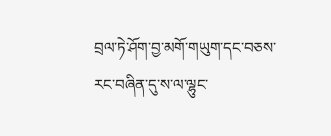བྲལ་ཏེ་ཤོག་བྱ་མགོ་གཡུག་དང་བཅས་རང་བཞིན་དུ་ས་ལ་ལྷུང་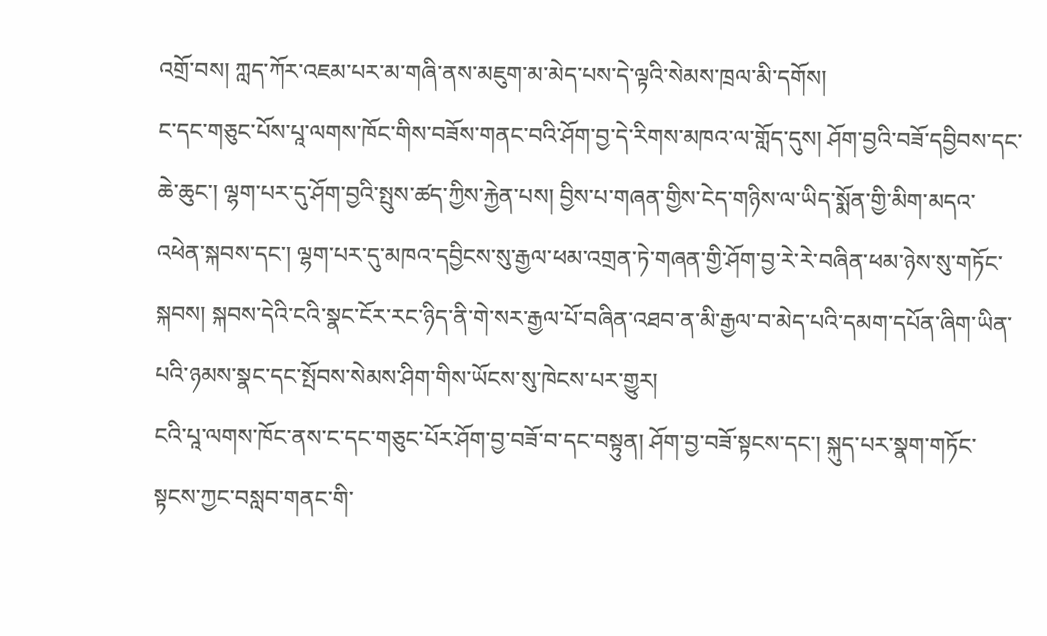འགྲོ་བས། ཀླད་ཀོར་འཇམ་པར་མ་གཞི་ནས་མཇུག་མ་མེད་པས་དེ་ལྟའི་སེམས་ཁྲལ་མི་དགོས།
ང་དང་གཅུང་པོས་པཱ་ལགས་ཁོང་གིས་བཟོས་གནང་བའི་ཤོག་བྱ་དེ་རིགས་མཁའ་ལ་གློད་དུས། ཤོག་བྱའི་བཟོ་དབྱིབས་དང་ཆེ་ཆུང་། ལྷག་པར་དུ་ཤོག་བྱའི་སྤུས་ཚད་ཀྱིས་རྐྱེན་པས། བྱིས་པ་གཞན་གྱིས་ངེད་གཉིས་ལ་ཡིད་སྨོན་གྱི་མིག་མདའ་འཕེན་སྐབས་དང་། ལྷག་པར་དུ་མཁའ་དབྱིངས་སུ་རྒྱལ་ཕམ་འགྲན་ཏེ་གཞན་གྱི་ཤོག་བྱ་རེ་རེ་བཞིན་ཕམ་ཉེས་སུ་གཏོང་སྐབས། སྐབས་དེའི་ངའི་སྣང་ངོར་རང་ཉིད་ནི་གེ་སར་རྒྱལ་པོ་བཞིན་འཐབ་ན་མི་རྒྱལ་བ་མེད་པའི་དམག་དཔོན་ཞིག་ཡིན་པའི་ཉམས་སྣང་དང་སྤོབས་སེམས་ཤིག་གིས་ཡོངས་སུ་ཁེངས་པར་གྱུར།
ངའི་པཱ་ལགས་ཁོང་ནས་ང་དང་གཅུང་པོར་ཤོག་བྱ་བཟོ་བ་དང་བསྟུན། ཤོག་བྱ་བཟོ་སྟངས་དང་། སྐུད་པར་སྣག་གཏོང་སྟངས་ཀྱང་བསླབ་གནང་གི་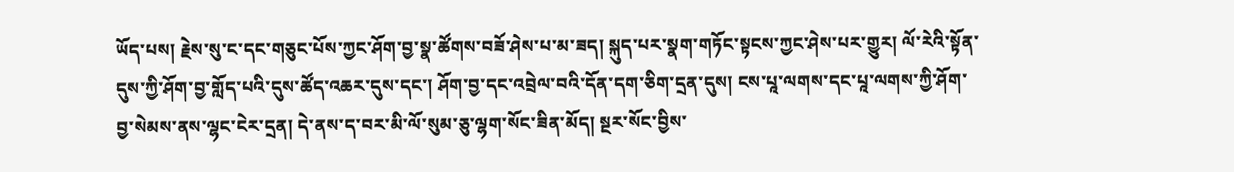ཡོད་པས། རྗེས་སུ་ང་དང་གཅུང་པོས་ཀྱང་ཤོག་བྱ་སྣ་ཚོགས་བཟོ་ཤེས་པ་མ་ཟད། སྐུད་པར་སྣག་གཏོང་སྟངས་ཀྱང་ཤེས་པར་གྱུར། ལོ་རེའི་སྟོན་དུས་ཀྱི་ཤོག་བྱ་གློད་པའི་དུས་ཚོད་འཆར་དུས་དང་། ཤོག་བྱ་དང་འབྲེལ་བའི་དོན་དག་ཅིག་དྲན་དུས། ངས་པཱ་ལགས་དང་པཱ་ལགས་ཀྱི་ཤོག་བྱ་སེམས་ནས་ལྷང་ངེར་དྲན། དེ་ནས་ད་བར་མི་ལོ་སུམ་ཅུ་ལྷག་སོང་ཟིན་མོད། སྔར་སོང་བྱིས་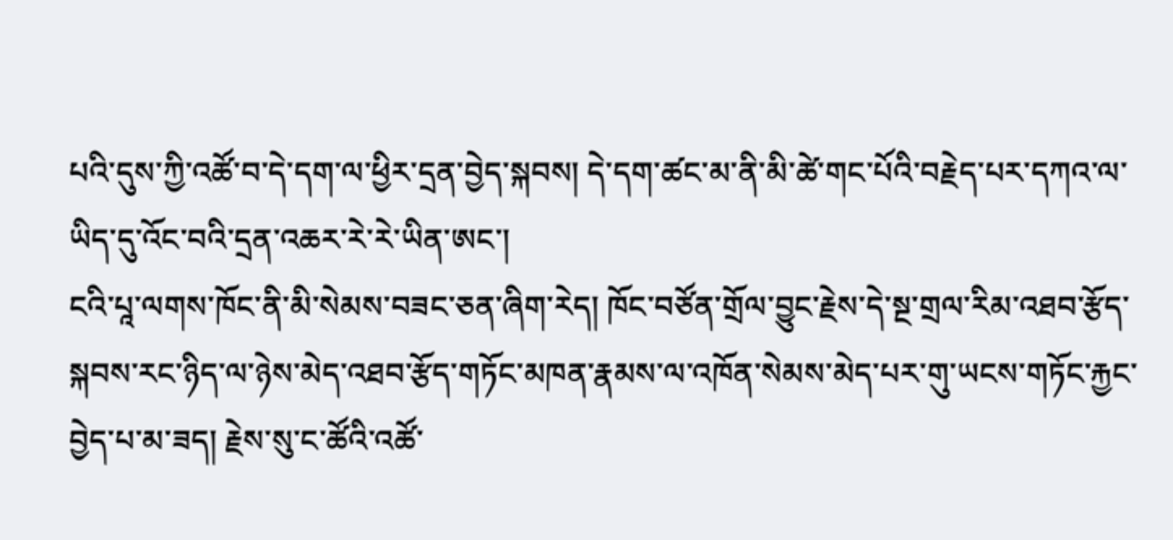པའི་དུས་ཀྱི་འཚོ་བ་དེ་དག་ལ་ཕྱིར་དྲན་བྱེད་སྐབས། དེ་དག་ཚང་མ་ནི་མི་ཚེ་གང་པོའི་བརྗེད་པར་དཀའ་ལ་ཡིད་དུ་འོང་བའི་དྲན་འཆར་རེ་རེ་ཡིན་ཨང་།
ངའི་པཱ་ལགས་ཁོང་ནི་མི་སེམས་བཟང་ཅན་ཞིག་རེད། ཁོང་བཙོན་གྲོལ་བྱུང་རྗེས་དེ་སྔ་གྲལ་རིམ་འཐབ་རྩོད་སྐབས་རང་ཉིད་ལ་ཉེས་མེད་འཐབ་རྩོད་གཏོང་མཁན་རྣམས་ལ་འཁོན་སེམས་མེད་པར་གུ་ཡངས་གཏོང་རྐྱང་བྱེད་པ་མ་ཟད། རྗེས་སུ་ང་ཚོའི་འཚོ་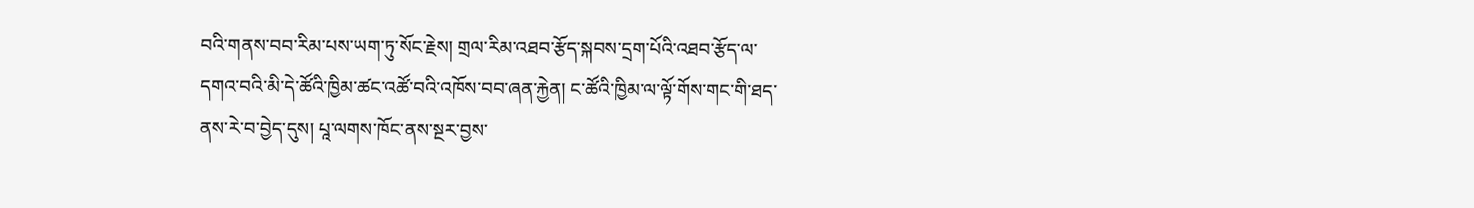བའི་གནས་བབ་རིམ་པས་ཡག་ཏུ་སོང་རྗེས། གྲལ་རིམ་འཐབ་རྩོད་སྐབས་དྲག་པོའི་འཐབ་རྩོད་ལ་དགའ་བའི་མི་དེ་ཚོའི་ཁྱིམ་ཚང་འཚོ་བའི་འཁོས་བབ་ཞན་རྐྱེན། ང་ཚོའི་ཁྱིམ་ལ་ལྟོ་གོས་གང་གི་ཐད་ནས་རེ་བ་བྱེད་དུས། པཱ་ལགས་ཁོང་ནས་སྔར་བྱས་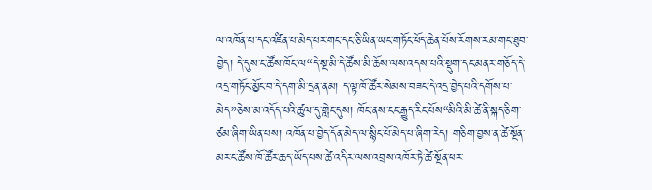ལ་འཁོན་པ་དང་འཛིན་པ་མེད་པར་གང་དང་ཅི་ཡིན་ཡང་གཏོང་ཕོད་ཆེན་པོས་རོགས་རམ་གང་ཐུབ་བྱེད། དེ་དུས་ང་ཚོས་ཁོང་ལ“དེ་སྔ་མི་དེ་ཚོས་མི་ཆོས་ལས་འདས་པའི་སྡུག་དང་མནར་གཅོད་དེ་འདྲ་གཏོང་མྱོང་བ་དེ་དག་མི་དྲན་ནམ། ད་ལྟ་ཁོ་ཚོར་སེམས་བཟང་དེ་འདྲ་བྱེད་པའི་དགོས་པ་མེད”ཅེས་མ་འདོད་པའི་ཚུལ་དུ་གླེང་དུས། ཁོང་ནས་ངང་རྒྱུད་རིང་པོས“མིའི་མི་ཚེ་ནི་སྐད་ཅིག་ཙམ་ཞིག་ཡིན་པས། འཁོན་པ་བྱེད་དོན་མེད་ལ་སྙིང་པོ་མེད་པ་ཞིག་རེད། གཅིག་བྱས་ན་ཚེ་སྔོན་མར་ང་ཚོས་ཁོ་ཚོར་ཆད་ཡོད་པས་ཚེ་འདིར་ལས་འབྲས་འཁོར་ཏེ་ཚེ་སྔོན་ཕར་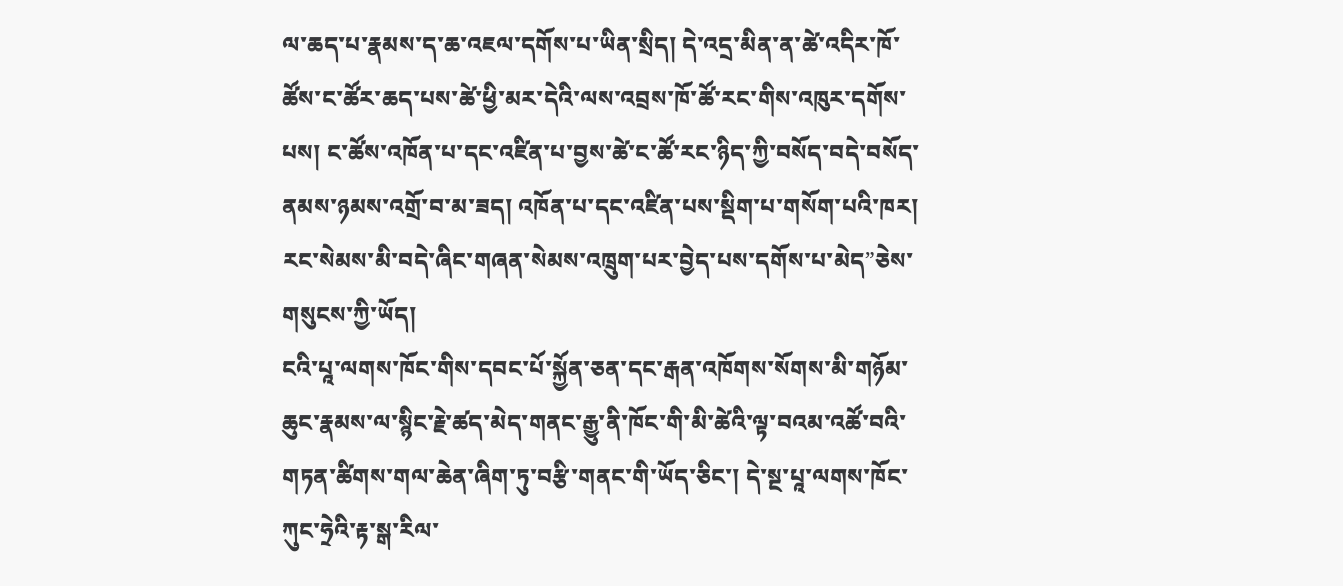ལ་ཆད་པ་རྣམས་ད་ཆ་འཇལ་དགོས་པ་ཡིན་སྲིད། དེ་འདྲ་མིན་ན་ཚེ་འདིར་ཁོ་ཚོས་ང་ཚོར་ཆད་པས་ཚེ་ཕྱི་མར་དེའི་ལས་འབྲས་ཁོ་ཚོ་རང་གིས་འཁུར་དགོས་པས། ང་ཚོས་འཁོན་པ་དང་འཛིན་པ་བྱས་ཚེ་ང་ཚོ་རང་ཉིད་ཀྱི་བསོད་བདེ་བསོད་ནམས་ཉམས་འགྲོ་བ་མ་ཟད། འཁོན་པ་དང་འཛིན་པས་སྡིག་པ་གསོག་པའི་ཁར། རང་སེམས་མི་བདེ་ཞིང་གཞན་སེམས་འཁྲུག་པར་བྱེད་པས་དགོས་པ་མེད”ཅེས་གསུངས་ཀྱི་ཡོད།
ངའི་པཱ་ལགས་ཁོང་གིས་དབང་པོ་སྐྱོན་ཅན་དང་རྒན་འཁོགས་སོགས་མི་གཉོམ་ཆུང་རྣམས་ལ་སྙིང་རྗེ་ཚད་མེད་གནང་རྒྱུ་ནི་ཁོང་གི་མི་ཚེའི་ལྟ་བའམ་འཚོ་བའི་གཏན་ཚིགས་གལ་ཆེན་ཞིག་ཏུ་བརྩི་གནང་གི་ཡོད་ཅིང་། དེ་སྔ་པཱ་ལགས་ཁོང་ཀུང་ཧྲེའི་རྟ་སྒ་རིལ་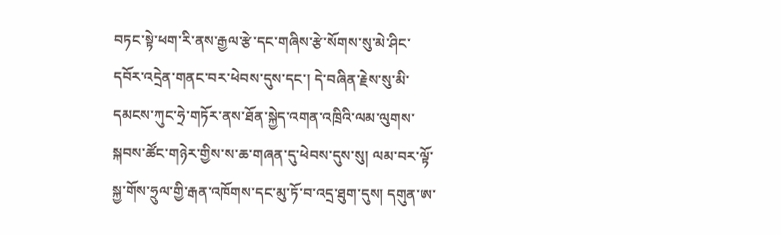བཏང་སྟེ་ཕག་རི་ནས་རྒྱལ་རྩེ་དང་གཞིས་རྩེ་སོགས་སུ་མེ་ཤིང་དབོར་འདྲེན་གནང་བར་ཕེབས་དུས་དང་། དེ་བཞིན་རྗེས་སུ་མི་དམངས་ཀུང་ཧྲེ་གཏོར་ནས་ཐོན་སྐྱེད་འགན་འཁྲིའི་ལམ་ལུགས་སྐབས་ཚོང་གཉེར་གྱིས་ས་ཆ་གཞན་དུ་ཕེབས་དུས་སུ། ལམ་བར་ལྟོ་སྐྱ་གོས་ཧྲུལ་གྱི་རྒན་འཁོགས་དང་མུ་ཏོ་བ་འདྲ་ཐུག་དུས། དགུན་ཨ་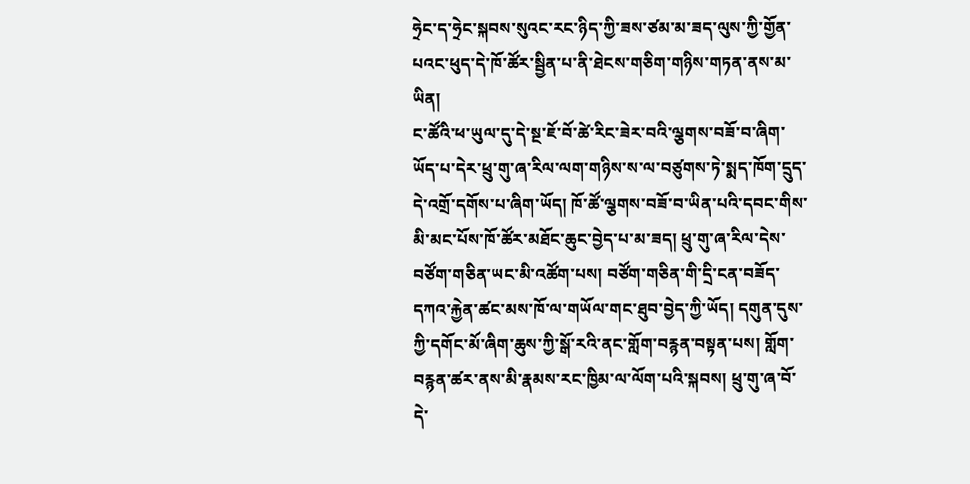ཧྲེང་ད་ཧྲེང་སྐབས་སུའང་རང་ཉིད་ཀྱི་ཟས་ཙམ་མ་ཟད་ལུས་ཀྱི་གྱོན་པའང་ཕུད་དེ་ཁོ་ཚོར་སྦྱིན་པ་ནི་ཐེངས་གཅིག་གཉིས་གཏན་ནས་མ་ཡིན།
ང་ཚོའི་ཕ་ཡུལ་དུ་དེ་སྔ་ཇོ་བོ་ཚེ་རིང་ཟེར་བའི་ལྕགས་བཟོ་བ་ཞིག་ཡོད་པ་དེར་ཕྲུ་གུ་ཞ་རིལ་ལག་གཉིས་ས་ལ་བཙུགས་ཏེ་སྨད་ཁོག་དྲུད་དེ་འགྲོ་དགོས་པ་ཞིག་ཡོད། ཁོ་ཚོ་ལྕགས་བཟོ་བ་ཡིན་པའི་དབང་གིས་མི་མང་པོས་ཁོ་ཚོར་མཐོང་ཆུང་བྱེད་པ་མ་ཟད། ཕྲུ་གུ་ཞ་རིལ་དེས་བཙོག་གཅིན་ཡང་མི་འཚོག་པས། བཙོག་གཅིན་གི་དྲི་ངན་བཟོད་དཀའ་རྐྱེན་ཚང་མས་ཁོ་ལ་གཡོལ་གང་ཐུབ་བྱེད་ཀྱི་ཡོད། དགུན་དུས་ཀྱི་དགོང་མོ་ཞིག་ཆུས་ཀྱི་སྒོ་རའི་ནང་གློག་བརྙན་བསྟན་པས། གློག་བརྙན་ཚར་ནས་མི་རྣམས་རང་ཁྱིམ་ལ་ལོག་པའི་སྐབས། ཕྲུ་གུ་ཞ་བོ་དེ་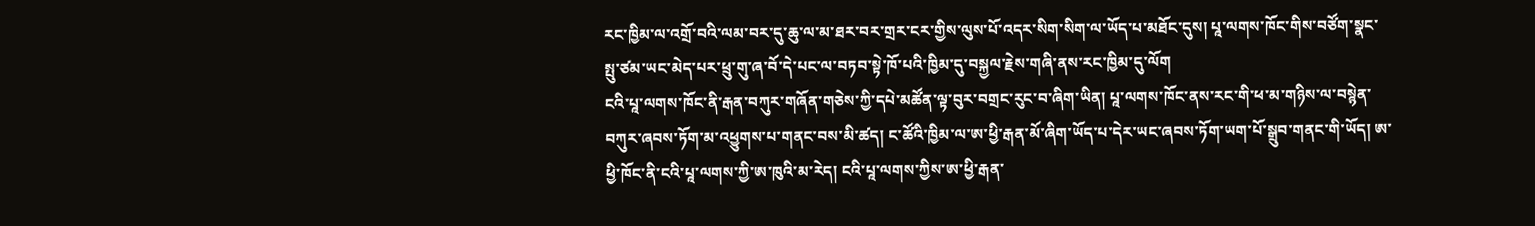རང་ཁྱིམ་ལ་འགྲོ་བའི་ལམ་བར་དུ་ཆུ་ལ་མ་ཐར་བར་གྲར་ངར་གྱིས་ལུས་པོ་འདར་སིག་སིག་ལ་ཡོད་པ་མཐོང་དུས། པཱ་ལགས་ཁོང་གིས་བཙོག་སྣང་སྤུ་ཙམ་ཡང་མེད་པར་ཕྲུ་གུ་ཞ་བོ་དེ་པང་ལ་བཏབ་སྟེ་ཁོ་པའི་ཁྱིམ་དུ་བསྐྱལ་རྗེས་གཞི་ནས་རང་ཁྱིམ་དུ་ལོག
ངའི་པཱ་ལགས་ཁོང་ནི་རྒན་བཀུར་གཞོན་གཅེས་ཀྱི་དཔེ་མཚོན་ལྟ་བུར་བགྲང་རུང་བ་ཞིག་ཡིན། པཱ་ལགས་ཁོང་ནས་རང་གི་ཕ་མ་གཉིས་ལ་བསྙེན་བཀུར་ཞབས་ཏོག་མ་འཕྱུགས་པ་གནང་བས་མི་ཚད། ང་ཚོའི་ཁྱིམ་ལ་ཨ་ཕྱི་རྒན་མོ་ཞིག་ཡོད་པ་དེར་ཡང་ཞབས་ཏོག་ཡག་པོ་སྒྲུབ་གནང་གི་ཡོད། ཨ་ཕྱི་ཁོང་ནི་ངའི་པཱ་ལགས་ཀྱི་ཨ་ཁུའི་མ་རེད། ངའི་པཱ་ལགས་ཀྱིས་ཨ་ཕྱི་རྒན་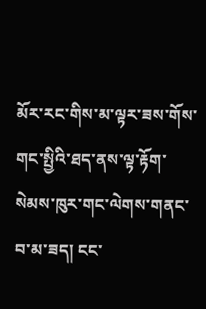མོར་རང་གིས་མ་ལྟར་ཟས་གོས་གང་སྤྱིའི་ཐད་ནས་ལྟ་རྟོག་སེམས་ཁུར་གང་ལེགས་གནང་བ་མ་ཟད། ངང་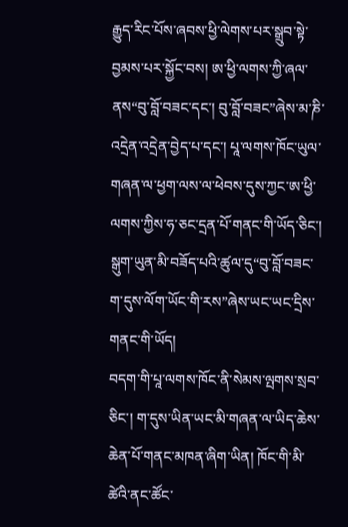རྒྱུད་རིང་པོས་ཞབས་ཕྱི་ལེགས་པར་སྒྲུབ་སྟེ་བྱམས་པར་སྐྱོང་བས། ཨ་ཕྱི་ལགས་ཀྱི་ཞལ་ནས“བུ་བློ་བཟང་དང་། བུ་བློ་བཟང”ཞེས་མ་ཎི་འདྲེན་འདྲེན་བྱེད་པ་དང་། པཱ་ལགས་ཁོང་ཡུལ་གཞན་ལ་ཕྱག་ལས་ལ་ཕེབས་དུས་ཀྱང་ཨ་ཕྱི་ལགས་ཀྱིས་ཧ་ཅང་དྲན་པོ་གནང་གི་ཡོད་ཅིང་། སྒུག་ཡུན་མི་བཟོད་པའི་ཚུལ་དུ“བུ་བློ་བཟང་ག་དུས་ལོག་ཡོང་གི་རས”ཞེས་ཡང་ཡང་དྲིས་གནང་གི་ཡོད།
བདག་གི་པཱ་ལགས་ཁོང་ནི་སེམས་ལྤགས་སྲབ་ཅིང་། ག་དུས་ཡིན་ཡང་མི་གཞན་ལ་ཡིད་ཆེས་ཆེན་པོ་གནང་མཁན་ཞིག་ཡིན། ཁོང་གི་མི་ཚེའི་ནང་ཚོང་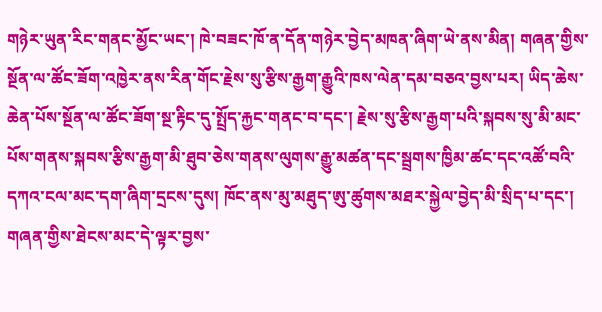གཉེར་ཡུན་རིང་གནང་མྱོང་ཡང་། ཁེ་བཟང་ཁོ་ན་དོན་གཉེར་བྱེད་མཁན་ཞིག་ཡེ་ནས་མིན། གཞན་གྱིས་སྔོན་ལ་ཚོང་ཟོག་འཁྱེར་ནས་རིན་གོང་རྗེས་སུ་རྩིས་རྒྱག་རྒྱུའི་ཁས་ལེན་དམ་བཅའ་བྱས་པར། ཡིད་ཆེས་ཆེན་པོས་སྔོན་ལ་ཚོང་ཟོག་སྔ་རྟིང་དུ་སྤྲོད་རྐྱང་གནང་བ་དང་། རྗེས་སུ་རྩིས་རྒྱག་པའི་སྐབས་སུ་མི་མང་པོས་གནས་སྐབས་རྩིས་རྒྱག་མི་ཐུབ་ཅེས་གནས་ལུགས་རྒྱུ་མཚན་དང་སྦྲགས་ཁྱིམ་ཚང་དང་འཚོ་བའི་དཀའ་ངལ་མང་དག་ཞིག་དྲངས་དུས། ཁོང་ནས་མུ་མཐུད་ཨུ་ཚུགས་མཐར་སྐྱེལ་བྱེད་མི་སྲིད་པ་དང་། གཞན་གྱིས་ཐེངས་མང་དེ་ལྟར་བྱས་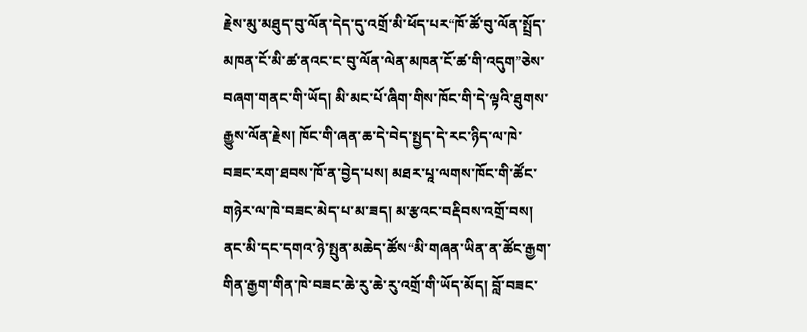རྗེས་མུ་མཐུད་བུ་ལོན་དེད་དུ་འགྲོ་མི་ཕོད་པར“ཁོ་ཚོ་བུ་ལོན་སྤྲོད་མཁན་ངོ་མི་ཚ་ནའང་ང་བུ་ལོན་ལེན་མཁན་ངོ་ཚ་གི་འདུག”ཅེས་བཞག་གནང་གི་ཡོད། མི་མང་པོ་ཞིག་གིས་ཁོང་གི་དེ་ལྟའི་ཐུགས་རྒྱུས་ལོན་རྗེས། ཁོང་གི་ཞན་ཆ་དེ་བེད་སྤྱད་དེ་རང་ཉིད་ལ་ཁེ་བཟང་རག་ཐབས་ཁོ་ན་བྱེད་པས། མཐར་པཱ་ལགས་ཁོང་གི་ཚོང་གཉེར་ལ་ཁེ་བཟང་མེད་པ་མ་ཟད། མ་རྩའང་བརྡིབས་འགྲོ་བས། ནང་མི་དང་དགའ་ཉེ་སྤུན་མཆེད་ཚོས“མི་གཞན་ཡིན་ན་ཚོང་རྒྱག་གིན་རྒྱག་གིན་ཁེ་བཟང་ཆེ་རུ་ཆེ་རུ་འགྲོ་གི་ཡོད་མོད། བློ་བཟང་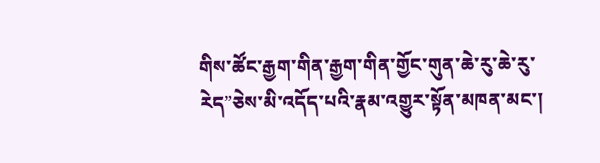གིས་ཚོང་རྒྱག་གིན་རྒྱག་གིན་གྱོང་གུན་ཆེ་རུ་ཆེ་རུ་རེད”ཅེས་མི་འདོད་པའི་རྣམ་འགྱུར་སྟོན་མཁན་མང་།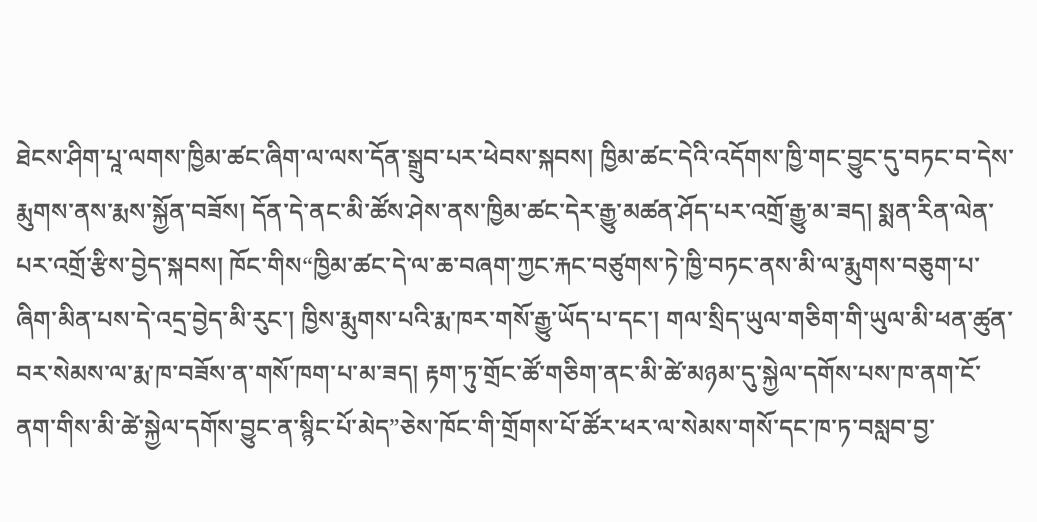ཐེངས་ཤིག་པཱ་ལགས་ཁྱིམ་ཚང་ཞིག་ལ་ལས་དོན་སྒྲུབ་པར་ཕེབས་སྐབས། ཁྱིམ་ཚང་དེའི་འདོགས་ཁྱི་གང་བྱུང་དུ་བཏང་བ་དེས་རྨུགས་ནས་རྨས་སྐྱོན་བཟོས། དོན་དེ་ནང་མི་ཚོས་ཤེས་ནས་ཁྱིམ་ཚང་དེར་རྒྱུ་མཚན་ཤོད་པར་འགྲོ་རྒྱུ་མ་ཟད། སྨན་རིན་ལེན་པར་འགྲོ་རྩིས་བྱེད་སྐབས། ཁོང་གིས“ཁྱིམ་ཚང་དེ་ལ་ཆ་བཞག་ཀྱང་རྐང་བཙུགས་ཏེ་ཁྱི་བཏང་ནས་མི་ལ་རྨུགས་བཅུག་པ་ཞིག་མིན་པས་དེ་འདྲ་བྱེད་མི་རུང་། ཁྱིས་རྨུགས་པའི་རྨ་ཁར་གསོ་རྒྱུ་ཡོད་པ་དང་། གལ་སྲིད་ཡུལ་གཅིག་གི་ཡུལ་མི་ཕན་ཚུན་བར་སེམས་ལ་རྨ་ཁ་བཟོས་ན་གསོ་ཁག་པ་མ་ཟད། རྟག་ཏུ་གྲོང་ཚོ་གཅིག་ནང་མི་ཚེ་མཉམ་དུ་སྐྱེལ་དགོས་པས་ཁ་ནག་ངོ་ནག་གིས་མི་ཚེ་སྐྱེལ་དགོས་བྱུང་ན་སྙིང་པོ་མེད”ཅེས་ཁོང་གི་གྲོགས་པོ་ཚོར་ཕར་ལ་སེམས་གསོ་དང་ཁ་ཏ་བསླབ་བྱ་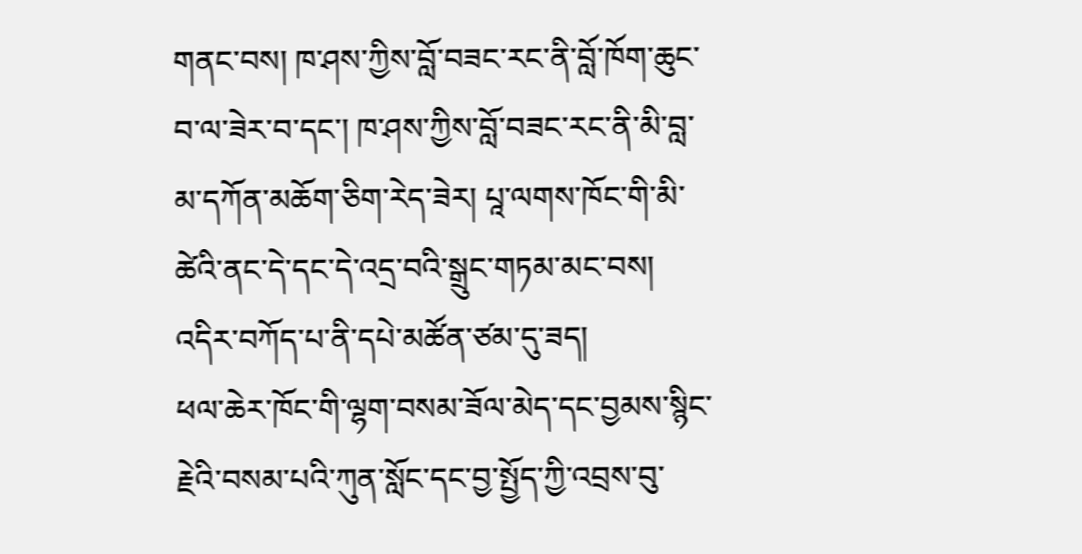གནང་བས། ཁ་ཤས་ཀྱིས་བློ་བཟང་རང་ནི་བློ་ཁོག་ཆུང་བ་ལ་ཟེར་བ་དང་། ཁ་ཤས་ཀྱིས་བློ་བཟང་རང་ནི་མི་བླ་མ་དཀོན་མཆོག་ཅིག་རེད་ཟེར། པཱ་ལགས་ཁོང་གི་མི་ཚེའི་ནང་དེ་དང་དེ་འདྲ་བའི་སྒྲུང་གཏམ་མང་བས། འདིར་བཀོད་པ་ནི་དཔེ་མཚོན་ཙམ་དུ་ཟད།
ཕལ་ཆེར་ཁོང་གི་ལྷག་བསམ་ཟོལ་མེད་དང་བྱམས་སྙིང་རྗེའི་བསམ་པའི་ཀུན་སློང་དང་བྱ་སྤྱོད་ཀྱི་འབྲས་བུ་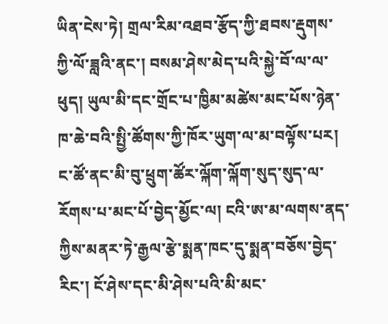ཡིན་ངེས་ཏེ། གྲལ་རིམ་འཐབ་རྩོད་ཀྱི་ཐབས་རྡུགས་ཀྱི་ལོ་ཟླའི་ནང་། བསམ་ཤེས་མེད་པའི་སྐྱེ་བོ་ལ་ལ་ཕུད། ཡུལ་མི་དང་གྲོང་པ་ཁྱིམ་མཚེས་མང་པོས་ཉེན་ཁ་ཆེ་བའི་སྤྱི་ཚོགས་ཀྱི་ཁོར་ཡུག་ལ་མ་བལྟོས་པར། ང་ཚོ་ནང་མི་བུ་ཕྲུག་ཚོར་ལྐོག་ལྐོག་སུད་སུད་ལ་རོགས་པ་མང་པོ་བྱེད་མྱོང་ལ། ངའི་ཨ་མ་ལགས་ནད་ཀྱིས་མནར་ཏེ་རྒྱལ་རྩེ་སྨན་ཁང་དུ་སྨན་བཅོས་བྱེད་རིང་། ངོ་ཤེས་དང་མི་ཤེས་པའི་མི་མང་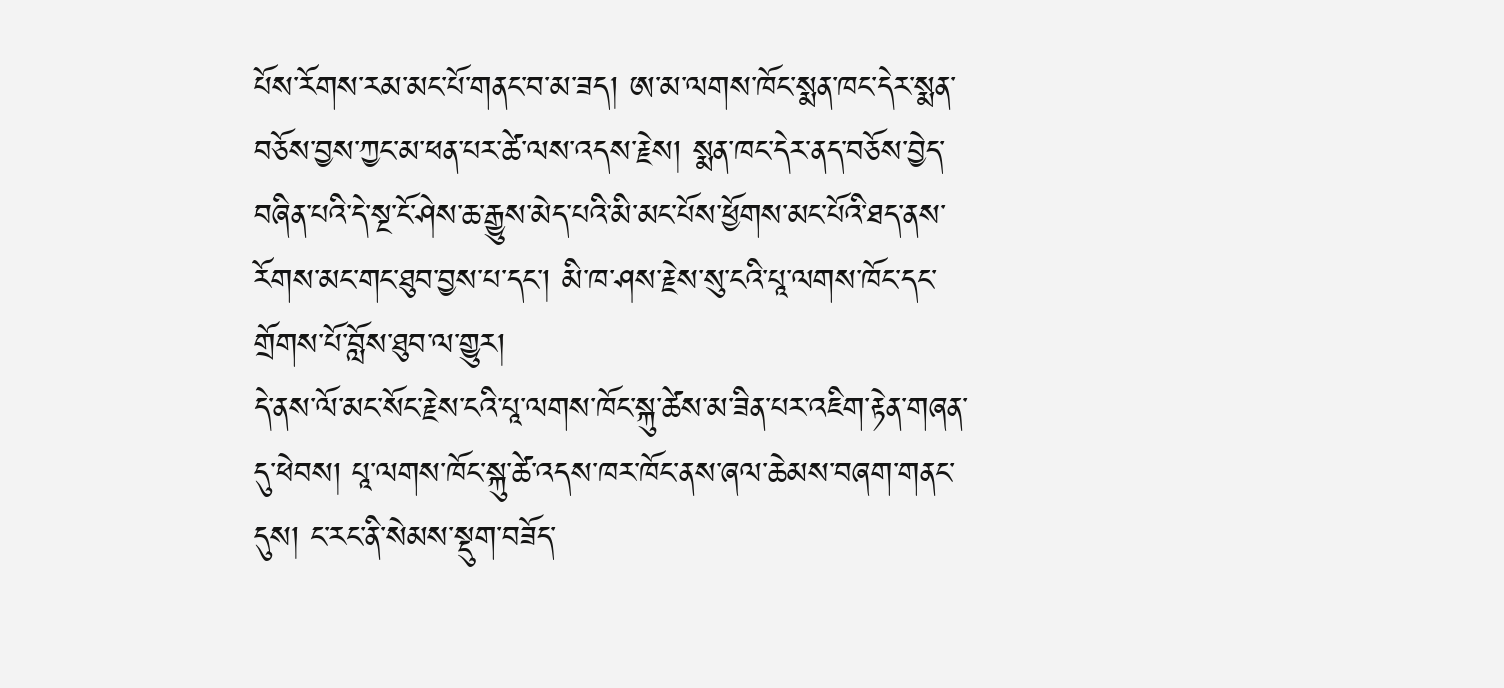པོས་རོགས་རམ་མང་པོ་གནང་བ་མ་ཟད། ཨ་མ་ལགས་ཁོང་སྨན་ཁང་དེར་སྨན་བཅོས་བྱས་ཀྱང་མ་ཕན་པར་ཚེ་ལས་འདས་རྗེས། སྨན་ཁང་དེར་ནད་བཅོས་བྱེད་བཞིན་པའི་དེ་སྔ་ངོ་ཤེས་ཆ་རྒྱུས་མེད་པའི་མི་མང་པོས་ཕྱོགས་མང་པོའི་ཐད་ནས་རོགས་མང་གང་ཐུབ་བྱས་པ་དང་། མི་ཁ་ཤས་རྗེས་སུ་ངའི་པཱ་ལགས་ཁོང་དང་གྲོགས་པོ་བློས་ཐུབ་ལ་གྱུར།
དེ་ནས་ལོ་མང་སོང་རྗེས་ངའི་པཱ་ལགས་ཁོང་སྐུ་ཚེས་མ་ཟིན་པར་འཇིག་རྟེན་གཞན་དུ་ཕེབས། པཱ་ལགས་ཁོང་སྐུ་ཚེ་འདས་ཁར་ཁོང་ནས་ཞལ་ཆེམས་བཞག་གནང་དུས། ང་རང་ནི་སེམས་སྡུག་བཟོད་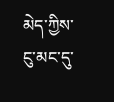མེད་ཀྱིས་ངུ་མང་དུ་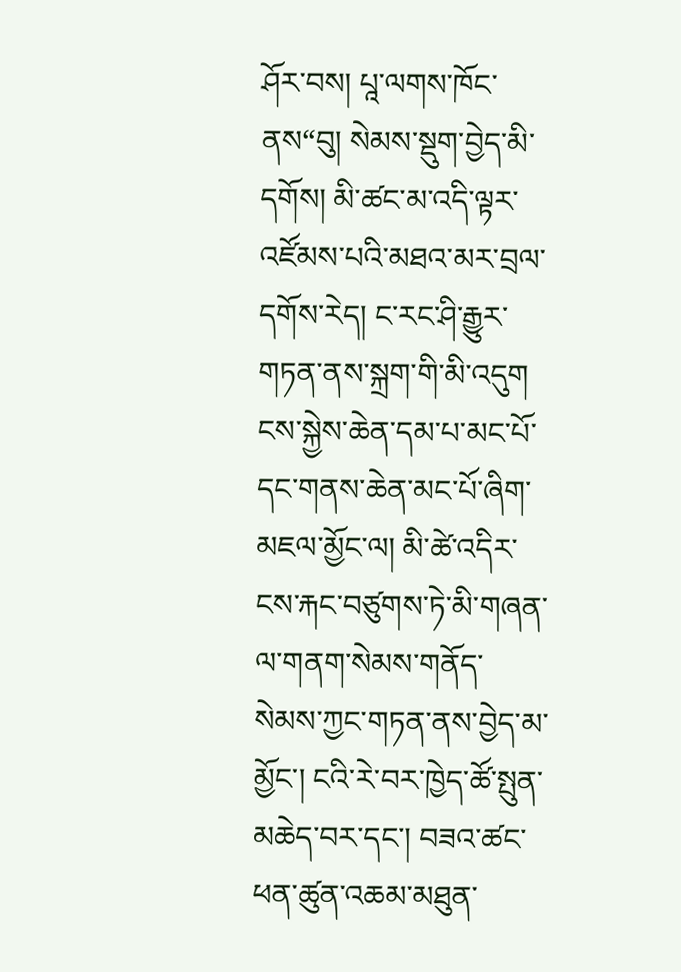ཤོར་བས། པཱ་ལགས་ཁོང་ནས“བུ། སེམས་སྡུག་བྱེད་མི་དགོས། མི་ཚང་མ་འདི་ལྟར་འཛོམས་པའི་མཐའ་མར་བྲལ་དགོས་རེད། ང་རང་ཤི་རྒྱུར་གཏན་ནས་སྐྲག་གི་མི་འདུག ངས་སྐྱེས་ཆེན་དམ་པ་མང་པོ་དང་གནས་ཆེན་མང་པོ་ཞིག་མཇལ་མྱོང་ལ། མི་ཚེ་འདིར་ངས་རྐང་བཙུགས་ཏེ་མི་གཞན་ལ་གནག་སེམས་གནོད་སེམས་ཀྱང་གཏན་ནས་བྱེད་མ་མྱོང་། ངའི་རེ་བར་ཁྱེད་ཚོ་སྤུན་མཆེད་བར་དང་། བཟའ་ཚང་ཕན་ཚུན་འཆམ་མཐུན་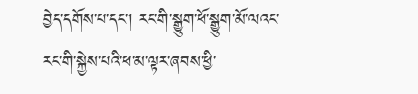བྱེད་དགོས་པ་དང་། རང་གི་སྒྱུག་ཕོ་སྒྱུག་མོ་ལའང་རང་གི་སྐྱེས་པའི་ཕ་མ་ལྟར་ཞབས་ཕྱི་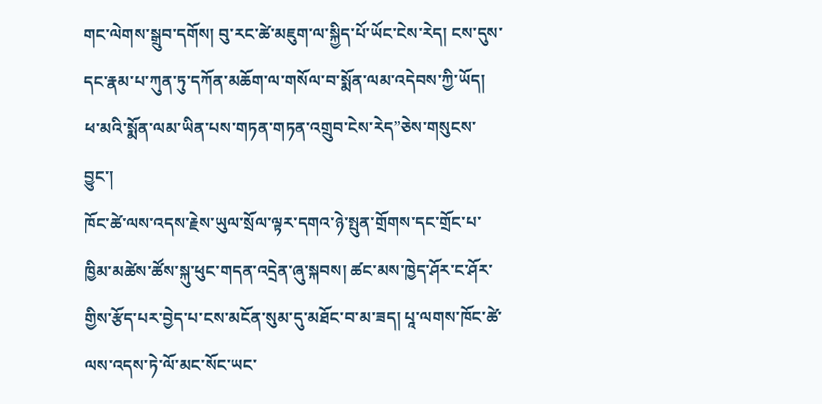གང་ལེགས་སྒྲུབ་དགོས། བུ་རང་ཚེ་མཇུག་ལ་སྐྱིད་པོ་ཡོང་ངེས་རེད། ངས་དུས་དང་རྣམ་པ་ཀུན་ཏུ་དཀོན་མཆོག་ལ་གསོལ་བ་སྨོན་ལམ་འདེབས་ཀྱི་ཡོད། ཕ་མའི་སྨོན་ལམ་ཡིན་པས་གཏན་གཏན་འགྲུབ་ངེས་རེད”ཅེས་གསུངས་བྱུང་།
ཁོང་ཚེ་ལས་འདས་རྗེས་ཡུལ་སྲོལ་ལྟར་དགའ་ཉེ་སྤུན་གྲོགས་དང་གྲོང་པ་ཁྱིམ་མཚེས་ཚོས་སྐུ་ཕུང་གདན་འདྲེན་ཞུ་སྐབས། ཚང་མས་ཁྱེད་ཤོར་ང་ཤོར་གྱིས་རྩོད་པར་བྱེད་པ་ངས་མངོན་སུམ་དུ་མཐོང་བ་མ་ཟད། པཱ་ལགས་ཁོང་ཚེ་ལས་འདས་ཏེ་ལོ་མང་སོང་ཡང་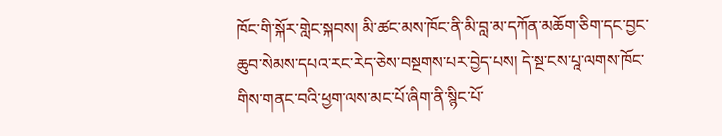ཁོང་གི་སྐོར་གླེང་སྐབས། མི་ཚང་མས་ཁོང་ནི་མི་བླ་མ་དཀོན་མཆོག་ཅིག་དང་བྱང་ཆུབ་སེམས་དཔའ་རང་རེད་ཅེས་བསྔགས་པར་བྱེད་པས། དེ་སྔ་ངས་པཱ་ལགས་ཁོང་གིས་གནང་བའི་ཕྱག་ལས་མང་པོ་ཞིག་ནི་སྙིང་པོ་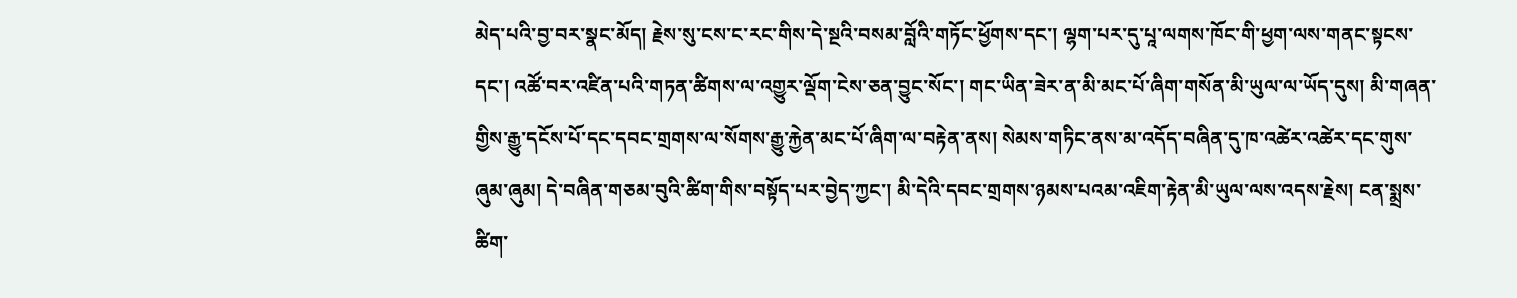མེད་པའི་བྱ་བར་སྣང་མོད། རྗེས་སུ་ངས་ང་རང་གིས་དེ་སྔའི་བསམ་བློའི་གཏོང་ཕྱོགས་དང་། ལྷག་པར་དུ་པཱ་ལགས་ཁོང་གི་ཕྱག་ལས་གནང་སྟངས་དང་། འཚོ་བར་འཛིན་པའི་གཏན་ཚིགས་ལ་འགྱུར་ལྡོག་ངེས་ཅན་བྱུང་སོང་། གང་ཡིན་ཟེར་ན་མི་མང་པོ་ཞིག་གསོན་མི་ཡུལ་ལ་ཡོད་དུས། མི་གཞན་གྱིས་རྒྱུ་དངོས་པོ་དང་དབང་གྲགས་ལ་སོགས་རྒྱུ་རྐྱེན་མང་པོ་ཞིག་ལ་བརྟེན་ནས། སེམས་གཏིང་ནས་མ་འདོད་བཞིན་དུ་ཁ་འཚེར་འཚེར་དང་གུས་ཞུམ་ཞུམ། དེ་བཞིན་གཅམ་བུའི་ཚིག་གིས་བསྟོད་པར་བྱེད་ཀྱང་། མི་དེའི་དབང་གྲགས་ཉམས་པའམ་འཇིག་རྟེན་མི་ཡུལ་ལས་འདས་རྗེས། ངན་སྨྲས་ཚིག་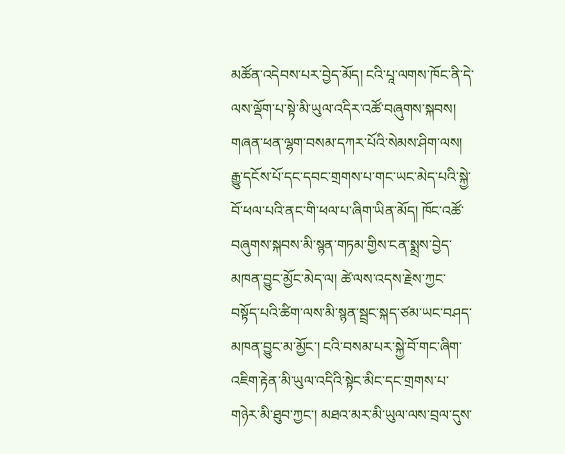མཚོན་འདེབས་པར་བྱེད་མོད། ངའི་པཱ་ལགས་ཁོང་ནི་དེ་ལས་ལྡོག་པ་སྟེ་མི་ཡུལ་འདིར་འཚོ་བཞུགས་སྐབས། གཞན་ཕན་ལྷག་བསམ་དཀར་པོའི་སེམས་ཤིག་ལས། རྒྱུ་དངོས་པོ་དང་དབང་གྲགས་པ་གང་ཡང་མེད་པའི་སྐྱེ་བོ་ཕལ་པའི་ནང་གི་ཕལ་པ་ཞིག་ཡིན་མོད། ཁོང་འཚོ་བཞུགས་སྐབས་མི་སྙན་གཏམ་གྱིས་ངན་སྨྲས་བྱེད་མཁན་བྱུང་མྱོང་མེད་ལ། ཚེ་ལས་འདས་རྗེས་ཀྱང་བསྟོད་པའི་ཚིག་ལས་མི་སྙན་སྦྲང་སྐད་ཙམ་ཡང་བཤད་མཁན་བྱུང་མ་མྱོང་། ངའི་བསམ་པར་སྐྱེ་བོ་གང་ཞིག་འཇིག་རྟེན་མི་ཡུལ་འདིའི་སྟེང་མིང་དང་གྲགས་པ་གཉེར་མི་ཐུབ་ཀྱང་། མཐའ་མར་མི་ཡུལ་ལས་བྲལ་དུས་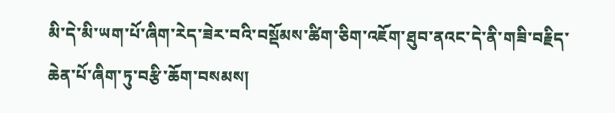མི་དེ་མི་ཡག་པོ་ཞིག་རེད་ཟེར་བའི་བསྡོམས་ཚིག་ཅིག་འཇོག་ཐུབ་ནའང་དེ་ནི་གཟི་བརྗིད་ཆེན་པོ་ཞིག་ཏུ་བརྩི་ཆོག་བསམས།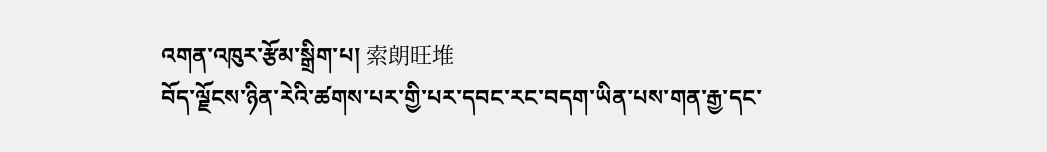འགན་འཁུར་རྩོམ་སྒྲིག་པ། 索朗旺堆
བོད་ལྗོངས་ཉིན་རེའི་ཚགས་པར་གྱི་པར་དབང་རང་བདག་ཡིན་པས་གན་རྒྱ་དང་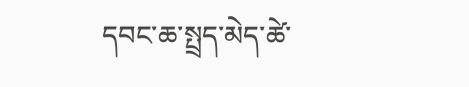དབང་ཆ་སྤྲད་མེད་ཚེ་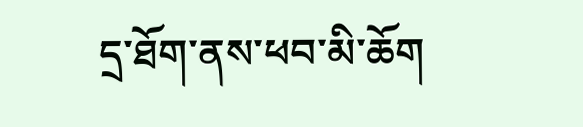དྲ་ཐོག་ནས་ཕབ་མི་ཆོག